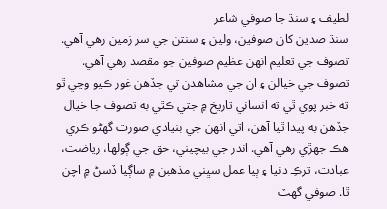لطيف ۽ سنڌ جا صوفي شاعر
سنڌ صدين کان صوفين، ولين ۽ سنتن جي سر زمين رهي آهي. تصوف جي تعليم انهن عظيم صوفين جو مقصد رهي آهي. تصوف جي خيالن ۽ ان جي مشاهدن تي جڏهن غور ڪيو وڃي ٿو ته خبر پوي ٿي ته انساني تاريخ ۾ جتي ڪٿي به تصوف جا خيال جڏهن به پيدا ٿيا آهن، اتي انهن جي بنيادي صورت گهڻو ڪري هڪ جهڙي رهي آهي. اندر جي بيچيني، حق جي ڳولها، رياضت، عبادت، ترڪِ دنيا ۽ ٻيا عمل سڀني مذهبن ۾ ساڳيا ڏسڻ ۾ اچن ٿا. صوفي گهٽ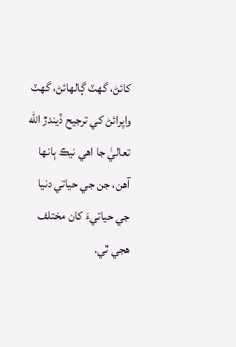کائڻ، گهٽ ڳالهائڻ، گهٽ واپرائڻ کي ترجيح ڏيندڙ الله تعاليٰ جا اهي نيڪ ٻانها آهن، جن جي حياتي دنيا جي حياتيءَ کان مختلف هجي ٿي.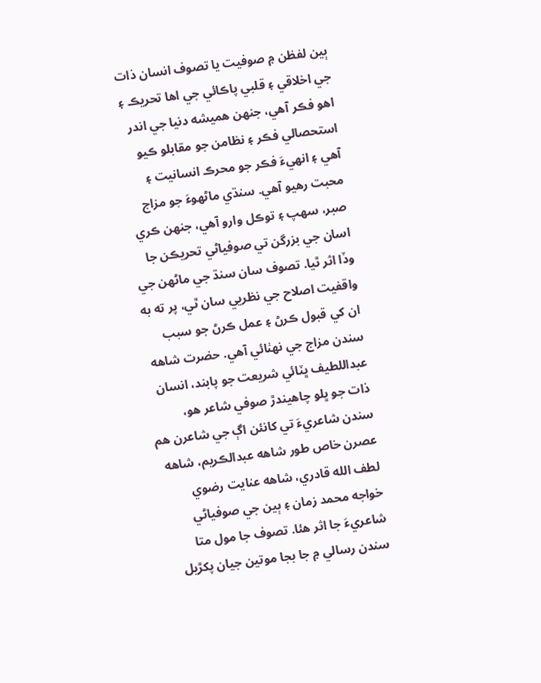ٻين لفظن ۾ صوفيت يا تصوف انسان ذات جي اخلاقي ۽ قلبي پاڪائي جي اها تحريڪ ۽ اهو فڪر آهي، جنهن هميشه دنيا جي اندر استحصالي فڪر ۽ نظامن جو مقابلو ڪيو آهي ۽ انهيءَ فڪر جو محرڪ انسانيت ۽ محبت رهيو آهي. سنڌي ماڻهوءَ جو مزاج صبر، سهپ ۽ توڪل وارو آهي، جنهن ڪري اسان جي بزرگن تي صوفياڻي تحريڪن جا وڏا اثر ٿيا. تصوف سان سنڌ جي ماڻهن جي واقفيت اصلاح جي نظريي سان ٿي، پر ته به ان کي قبول ڪرڻ ۽ عمل ڪرڻ جو سبب سندن مزاج جي نهٺائي آهي. حضرت شاهه عبداللطيف ڀٽائي شريعت جو پابند، انسان ذات جو ڀلو چاهيندڙ صوفي شاعر هو، سندن شاعريءَ تي کانئن اڳ جي شاعرن هم عصرن خاص طور شاهه عبدالڪريم، شاهه لطف الله قادري، شاهه عنايت رضوي خواجه محمد زمان ۽ ٻين جي صوفياڻي شاعريءَ جا اثر هئا. تصوف جا مول متا سندن رسالي ۾ جا بجا موتين جيان پکڙيل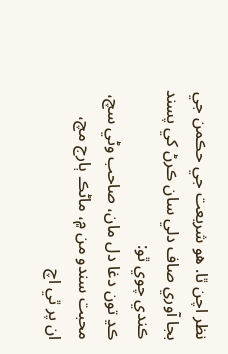نظر اچن ٿا. هو شريعت جي حڪمن جي بجا آوري صاف دلي سان ڪرڻ کي پسند ڪندي چوي ٿو:
ڪڍ تون دغا دل مان، صاحب وڻي سچ،
محبت سندو من ۾، ماڻڪ ٻارج مچ،
ان پر ٿي اچ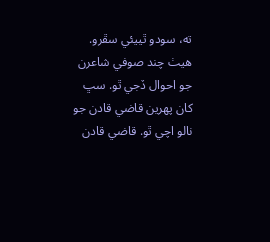ته، سودو ٿييئي سڦرو.
هيٺ چند صوفي شاعرن جو احوال ڏجي ٿو. سڀ کان پهرين قاضي قادن جو نالو اچي ٿو. قاضي قادن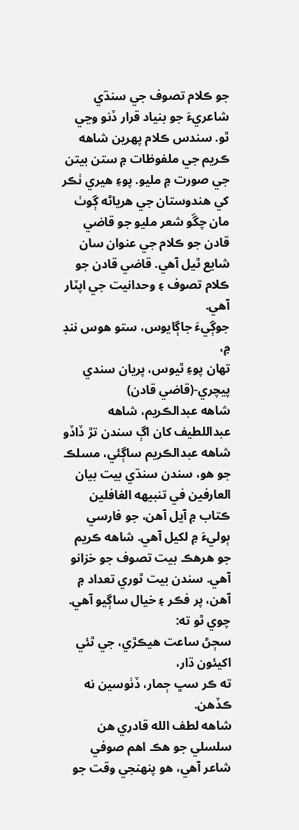جو ڪلام تصوف جي سنڌي شاعريءَ جو بنياد قرار ڏنو وڃي ٿو. سندس ڪلام پهرين شاهه ڪريم جي ملفوظات ۾ ستن بيتن جي صورت ۾ مليو. پوءِ هيري ٺڪر کي هندوستان جي هرياڻه ڳوٺ مان چڱو شعر مليو جو قاضي قادن جو ڪلام جي عنوان سان شايع ٿيل آهي. قاضي قادن جو ڪلام تصوف ۽ وحدانيت جي اپٽار آهي.
جوڳيءَ جاڳايوس، ستو هوس ننڊ ۾،
تهان پوءِ ٿيوس، پريان سندي پيچري-(قاضي قادن)
شاهه عبدالڪريم، شاهه عبداللطيف کان اڳ سندن تڙ ڏاڏو شاهه عبدالڪريم ساڳئي، مسلڪ جو هو، سندن سنڌي بيت بيان العارفين في تنبيهه الغافلين ڪتاب ۾ آيل آهن، جو فارسي ٻوليءَ ۾ لکيل آهي. شاهه ڪريم جو هرهڪ بيت تصوف جو خزانو آهي. سندن بيت ٿوري تعداد ۾ آهن، پر فڪر ۽ خيال ساڳيو آهي. چوي ٿو ته:
سڄڻ ساعت هيڪڙي، جي ٿئي اکيئون ڌار،
ته ڪر سڀ ڄمار، ڏٺوسين نه ڪڏهن.
شاهه لطف الله قادري هن سلسلي جو هڪ اهم صوفي شاعر آهي، هو پنهنجي وقت جو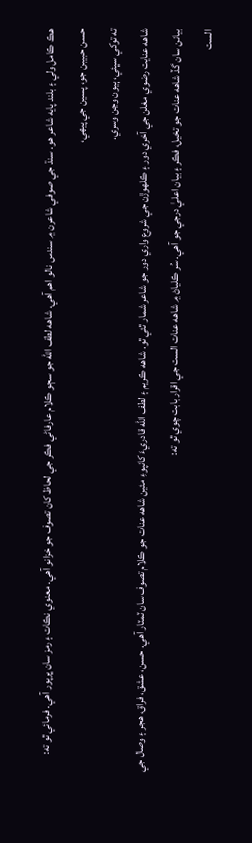هڪ ڪامل ولي ۽ بلند پايه شاعر هو. سنڌ جي صوفي شاعرن ۾ سندس نالو اهم آهي. شاهه لطف الله جو سڄو ڪلام عارفاڻي فڪر جي لحاظ کان تصوف جو خزانو آهي. معنوي نڪات ۽ رمز سان ڀرپور آهي. فرمائي ٿو ته:
حسن حبيبن جو، پسين جي پيهي،
ته توکي سڀئي، ٻيون وڃن وسري.
شاهه عنايت رضوي مغلن جي آخري دور ۽ ڪلهوڙن جي شروع واري دور جو شاعر شمار ٿئي ٿو. شاهه ڪريم ۽ لطف الله قادريءَ کانپوءِ مئين شاهه عنات جو ڪلام تصوف سان ٽمٽار آهي. حسن، عشق، فراق، هجر ۽ وصال جي بيانن سان گڏ شاهه عنات جو تخيل، فڪر ۽ بيان اعليٰ درجي جو آهي. سُر ڪلياڻ ۾ شاهه عنات الست جي اقرار بابت چوي ٿو ته:
الست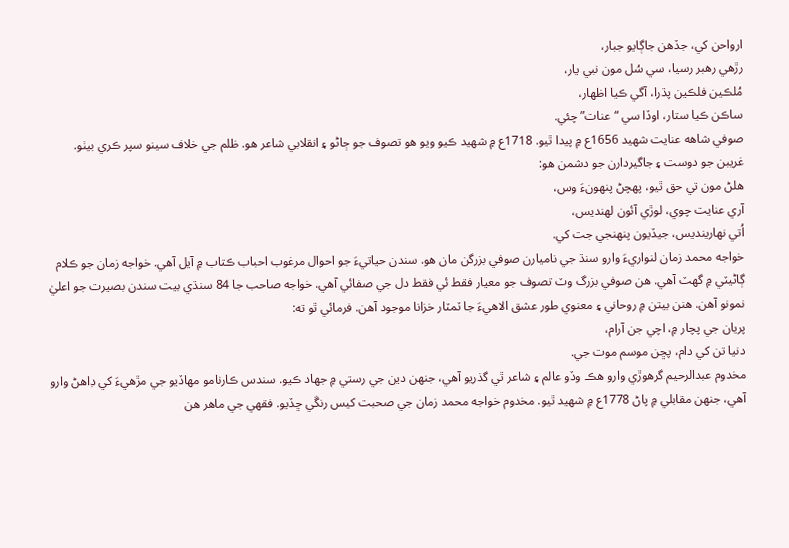ارواحن کي، جڏهن جاڳايو جبار،
رڙهي رهبر رسيا، سي سُل مون نبي يار،
مُلڪين فلڪين پڌرا، آگي ڪيا اظهار،
ساڪن ڪيا ستار، اوڏا سي “عنات” چئي.
صوفي شاهه عنايت شهيد 1656ع ۾ پيدا ٿيو. 1718ع ۾ شهيد ڪيو ويو هو تصوف جو ڄاڻو ۽ انقلابي شاعر هو. ظلم جي خلاف سينو سپر ڪري بيٺو. غريبن جو دوست ۽ جاگيردارن جو دشمن هو:
هلڻ مون تي حق ٿيو، پهچڻ پنهونءَ وس،
آري عنايت چوي، لوڙي آئون لهنديس،
اُتي نهارينديس، جيڏيون پنهنجي جت کي.
خواجه محمد زمان لنواريءَ وارو سنڌ جي ناميارن صوفي بزرگن مان هو. سندن حياتيءَ جو احوال مرغوب احباب ڪتاب ۾ آيل آهي. خواجه زمان جو ڪلام ڳاڻيٽي ۾ گهٽ آهي. هن صوفي بزرگ وٽ تصوف جو معيار فقط ئي فقط دل جي صفائي آهي. خواجه صاحب جا 84 سنڌي بيت سندن بصيرت جو اعليٰ نمونو آهن. هنن بيتن ۾ روحاني ۽ معنوي طور عشق الاهيءَ جا ٽمٽار خزانا موجود آهن. فرمائي ٿو ته:
پريان جي پچار ۾، اچي جن آرام،
دنيا تن کي دام، پڇن موسم موت جي.
مخدوم عبدالرحيم گرهوڙي وارو هڪ وڏو عالم ۽ شاعر ٿي گذريو آهي، جنهن دين جي رستي ۾ جهاد ڪيو. سندس ڪارنامو مهاڏيو جي مڙهيءَ کي ڊاهڻ وارو آهي، جنهن مقابلي ۾ پاڻ 1778ع ۾ شهيد ٿيو. مخدوم خواجه محمد زمان جي صحبت کيس رنڱي ڇڏيو. فقهي جي ماهر هن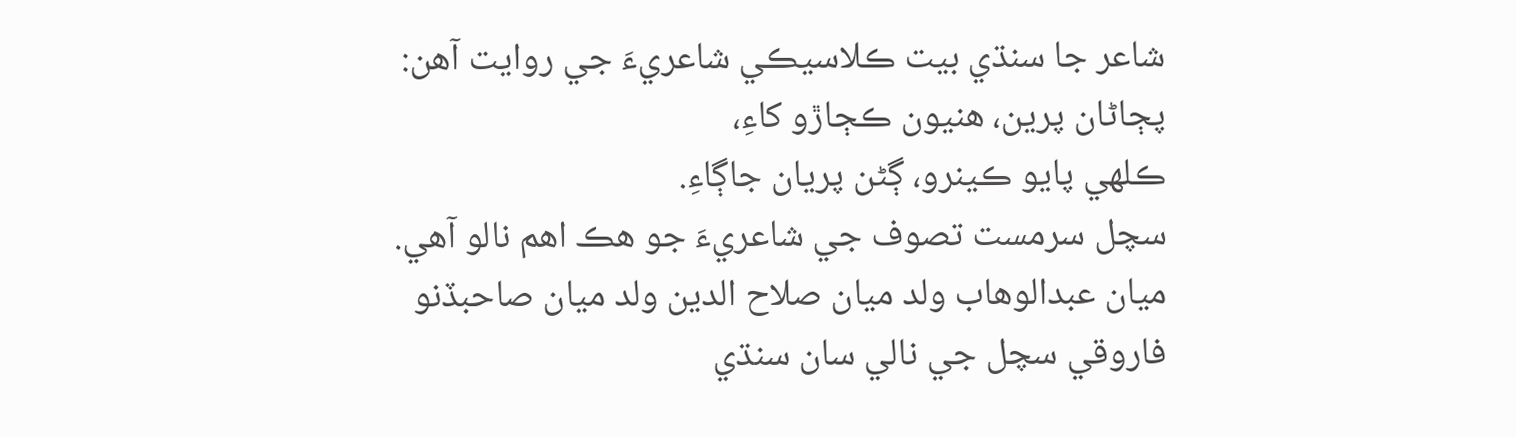شاعر جا سنڌي بيت ڪلاسيڪي شاعريءَ جي روايت آهن:
پڄاڻان پرين، هنيون ڪڄاڙو کاءِ،
ڪلهي پايو ڪينرو، ڳڻن پريان جاڳاءِ.
سچل سرمست تصوف جي شاعريءَ جو هڪ اهم نالو آهي. ميان عبدالوهاب ولد ميان صلاح الدين ولد ميان صاحبڏنو فاروقي سچل جي نالي سان سنڌي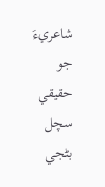شاعريءَ جو حقيقي سچل بڻجي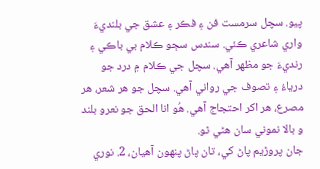پيو. سچل سرمست فن ۽ فڪر ۽ عشق جي بلنديءَ واري شاعري ڪئي. سندس سڄو ڪلام بي باڪي ۽ رنديءَ جو مظهر آهي. سچل جي ڪلام ۾ درد جو درياءُ ۽ تصوف جي رواني آهي. سچل جو هر شعر، هر مصرع، هر اکر احتجاج آهي. هُو انا الحق جو نعرو بلند و بالا نموني سان هڻي ٿو.
جان پروڙيم پاڻ کي، تان پاڻ پنهون آهيان، 2. نوري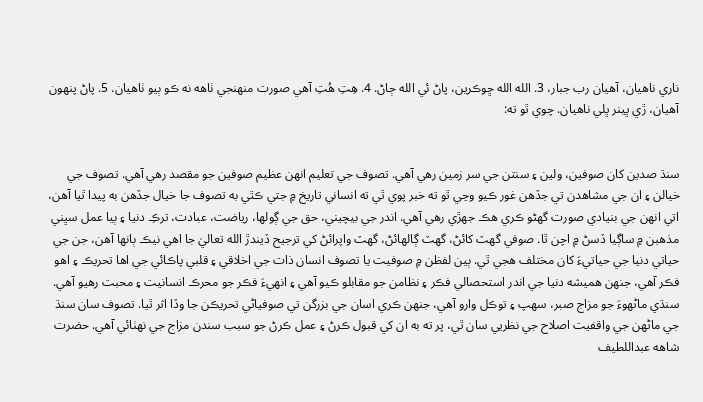ناري ناهيان، آهيان رب جبار، 3. الله الله ڇوڪرين، پاڻ ئي الله ڄاڻ. 4. هِتِ هُتِ آهي صورت منهنجي ٺاهه نه ڪو ٻيو ٺاهيان. 5. پاڻ پنهون آهيان، ڙي ڀينر ڀلي ناهيان. چوي ٿو ته:


سنڌ صدين کان صوفين، ولين ۽ سنتن جي سر زمين رهي آهي. تصوف جي تعليم انهن عظيم صوفين جو مقصد رهي آهي. تصوف جي خيالن ۽ ان جي مشاهدن تي جڏهن غور ڪيو وڃي ٿو ته خبر پوي ٿي ته انساني تاريخ ۾ جتي ڪٿي به تصوف جا خيال جڏهن به پيدا ٿيا آهن، اتي انهن جي بنيادي صورت گهڻو ڪري هڪ جهڙي رهي آهي. اندر جي بيچيني، حق جي ڳولها، رياضت، عبادت، ترڪِ دنيا ۽ ٻيا عمل سڀني مذهبن ۾ ساڳيا ڏسڻ ۾ اچن ٿا. صوفي گهٽ کائڻ، گهٽ ڳالهائڻ، گهٽ واپرائڻ کي ترجيح ڏيندڙ الله تعاليٰ جا اهي نيڪ ٻانها آهن، جن جي حياتي دنيا جي حياتيءَ کان مختلف هجي ٿي. ٻين لفظن ۾ صوفيت يا تصوف انسان ذات جي اخلاقي ۽ قلبي پاڪائي جي اها تحريڪ ۽ اهو فڪر آهي، جنهن هميشه دنيا جي اندر استحصالي فڪر ۽ نظامن جو مقابلو ڪيو آهي ۽ انهيءَ فڪر جو محرڪ انسانيت ۽ محبت رهيو آهي. سنڌي ماڻهوءَ جو مزاج صبر، سهپ ۽ توڪل وارو آهي، جنهن ڪري اسان جي بزرگن تي صوفياڻي تحريڪن جا وڏا اثر ٿيا. تصوف سان سنڌ جي ماڻهن جي واقفيت اصلاح جي نظريي سان ٿي، پر ته به ان کي قبول ڪرڻ ۽ عمل ڪرڻ جو سبب سندن مزاج جي نهٺائي آهي. حضرت شاهه عبداللطيف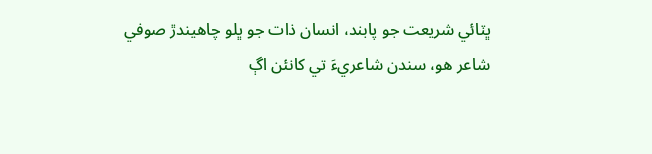ڀٽائي شريعت جو پابند، انسان ذات جو ڀلو چاهيندڙ صوفي شاعر هو، سندن شاعريءَ تي کانئن اڳ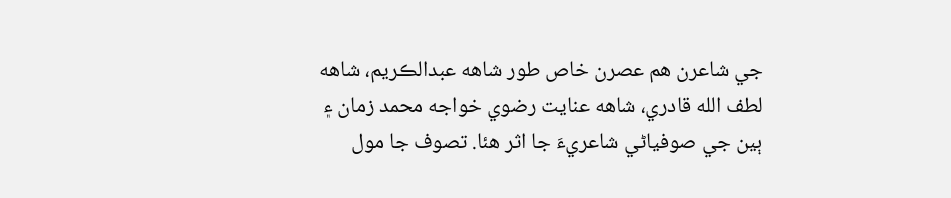جي شاعرن هم عصرن خاص طور شاهه عبدالڪريم، شاهه لطف الله قادري، شاهه عنايت رضوي خواجه محمد زمان ۽ ٻين جي صوفياڻي شاعريءَ جا اثر هئا. تصوف جا مول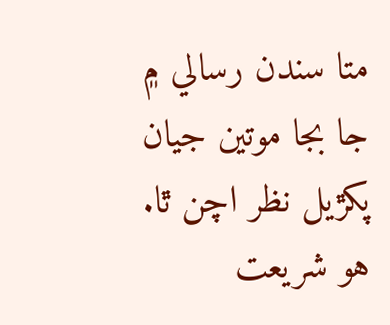متا سندن رسالي ۾ جا بجا موتين جيان پکڙيل نظر اچن ٿا. هو شريعت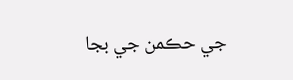جي حڪمن جي بجا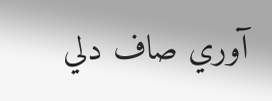آوري صاف دلي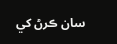سان ڪرڻ کي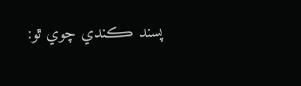پسند ڪندي چوي ٿو: